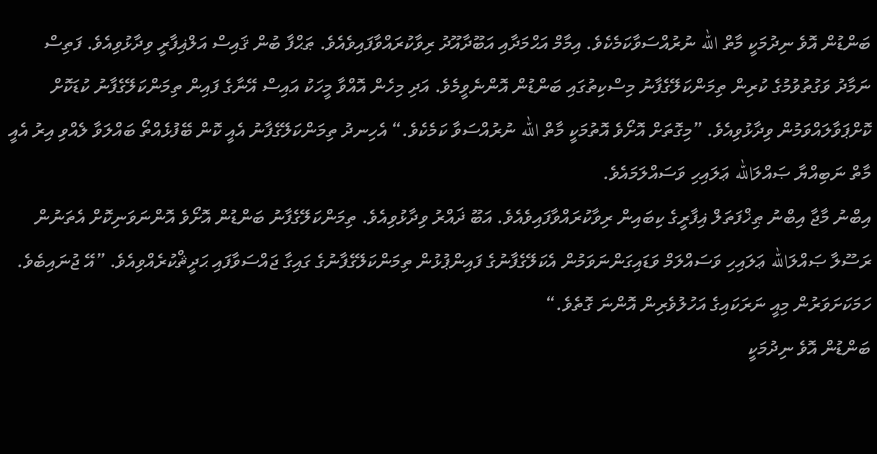ބަންޑުން އޮވެ ނިދުމަކީ މާތް الله ނުރުއްސަވާކަމެކެވެ. އިމާމް އަޙްމަދާއި އަބޫދާއޫދު ރިވާކުރައްވާފައިވެއެވެ. ޠަޙްފާ ބުން ޤައިސް އަލްޣިފާރީ ވިދާޅުވިއެވެ. ފަތިސް ނަމާދު ވަގުތުވުމުގެ ކުރިން ތިމަންކަލޭގެފާނު މިސްކިތުގައި ބަންޑުން އޮންނެވީމެވެ. އަދި މިހެން އޮއްވާ މީހަކު އައިސް އޭނާގެ ފައިން ތިމަންކަލޭގެފާނު ކުޑަކޮށް ކޮށްޕަވާލައްވަމުން ވިދާޅުވިއެވެ. ”މިގޮތަށް އޮށޯވެ އޮތުމަކީ މާތް الله ނުރުއްސަވާ ކަމެކެވެ.“ އެހިނދު ތިމަންކަލޭގެފާނު އެއީ ކޮން ބޭފުޅެއްތޯ ބައްލަވާ ލެއްވި އިރު އެއީ މާތް ނަބިއްޔާ ޞައްލަالله ޢަލައިހި ވަސައްލަމައެވެ.
އިބްނު މާޖާ އިބްނު ޠިޚްފަތަލް ޣިފާރީގެ ކިބައިން ރިވާކުރައްވާފައިވެއެވެ. އަބޫ ޛައްރު ވިދާޅުވިއެވެ. ތިމަންކަލޭގެފާނު ބަންޑުން އޮށޯވެ އޮންނަވަނިކޮށް އެތަނުން ރަސޫލާ ޞައްލަالله ޢަލައިހި ވަސައްލަމް ވަޑައިގަންނަވަމުން އެކަލޭގެފާނުގެ ފައިންޕުޅުން ތިމަންކަލޭގެފާނުގެ ގައިގާ ޖައްސަވާފައި ޙަދީޘްކުރެއްވިއެވެ. ”އޭ ޖުނައިބެވެ. ހަމަކަށަވަރުން މިއީ ނަރަކައިގެ އަހުލުވެރިން އޮންނަ ގޮތެވެ.“
ބަންޑުން އޮވެ ނިދުމަކީ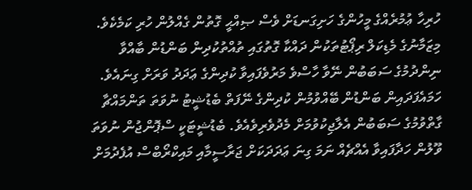ހުރިހާ ޢުމުރެއްގެ މީހުންގެ ހަށިގަނޑަށް ވެސް ޞިއްޙީ ގޮތުން ގެއްލުން ހުރި ކަމެކެވެ. މިޒަމާނުގެ މެޑިކަލް ރިޕޯޓުތަކުން ދައްކާ ގޮތުގައި ތުއްތުކުދިން ބަންޑުން ބާއްވާ ނިންދުމުގެ ސަބަބުން ނޭވާ ހާސްވެ މަރުވެފައިވާ ކުދިންގެ ޢަދަދު ވަރަށް ގިނައެވެ. ހަމައެފަދައިން ބަންޑުން ބޭއްވުމުން ކުދިންގެ ނޭފަތް ބެޑުޝީޓު ނުވަތަ ތަންމައްޗާ ގާތްވުމުގެ ސަބަބުން އެލާޖިކުވުމަށް މެދުވެރިވެއެވެ. ބެޑުޝީޓަކީ ސްޕޮންޖުން ނުވަތަ ވޫލުން ހަދާފައިވާ އެއްޗެއް ނަމަ ގިނަ ޢަދަދަކަށް ޖަރާސީމާއި މައިކްރޯބްސް އުފެދުމަށް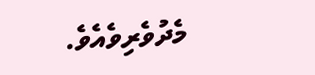މެދުވެރިވެއެވެ.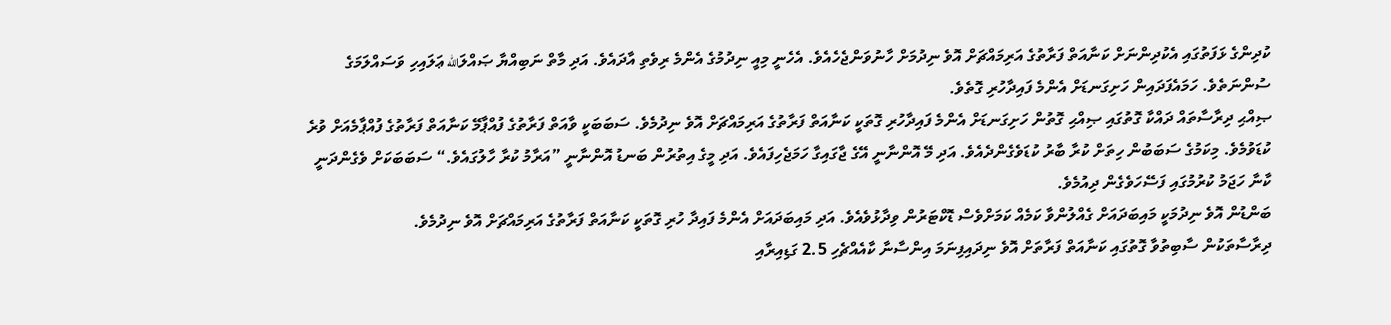ކުދިންގެ ޅަފަތުގައި އެކުދިންނަށް ކަނާއަތް ފަރާތުގެ އަރިމައްޗަށް އޮވެ ނިދުމަށް ހާނުވަންޖެހެއެވެ. އެހެނީ މިއީ ނިދުމުގެ އެންމެ ރިވެތި އާދައެވެ. އަދި މާތް ނަބިއްޔާ ޞައްލަالله ޢަލައިހި ވަސައްލަމަގެ ސުންނަތެވެ. ހަމައެފަދައިން ހަށިގަނޑަށް އެންމެ ފައިދާހުރި ގޮތެވެ.
ޞިއްޙި ދިރާސާތައް ދައްކާ ގޮތުގައި ޞިއްޙި ގޮތުން ހަށިގަނޑަށް އެންމެ ފައިދާހުރި ގޮތަކީ ކަނާއަތް ފަރާތުގެ އަރިމައްޗަށް އޮވެ ނިދުމެވެ. ސަބަބަކީ ވާއަތް ފަރާތުގެ ފުއްޕާމޭ ކަނާއަތް ފަރާތުގެ ފުއްޕާމެއަށް ވުރެ ކުޑަވުމެވެ. މިކަމުގެ ސަބަބުން ހިތަށް ކުރާ ބާރު ކުޑަވެގެންދެއެވެ. އަދި މޭ އޮންނާނީ އޭގެ ޖާގައިގާ ހަމަޖެހިފައެވެ. އަދި މީގެ އިތުރުން ބަނޑު އޮންނާނީ ”އަރާމު ކުރާ ހާލުގައެވެ.“ ސަބަބަކަށް ވެގެންދަނީ ކާނާ ހަޖަމު ކުރުމުގައި ފަސޭހަވެގެން ދިއުމެވެ.
ބަންޑުން އޮވެ ނިދުމަކީ މައިބަދައަށް ގެއްލުންވާ ކަމެއް ކަމަށްވެސް ޑޮކްޓަރުން ވިދާޅުވެއެވެ. އަދި މައިބަދައަށް އެންމެ ފައިދާ ހުރި ގޮތަކީ ކަނާއަތް ފަރާތުގެ އަރިމައްޗަށް އޮވެ ނިދުމެވެ.
ދިރާސާތަކުން ސާބިތުވާ ގޮތުގައި ކަނާއަތް ފަރާތަށް އޮވެ ނިދައިފިނަމަ އިންސާނާ ކާއެއްޗެހި 2.5 ގަޑިއިރާއި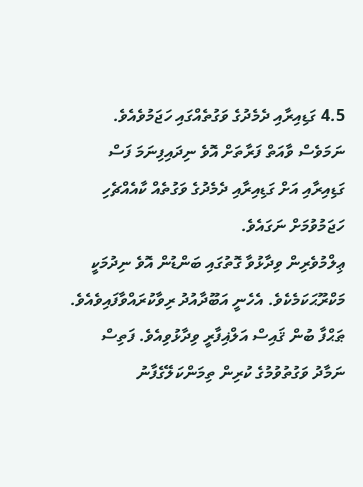4.5 ގަޑިއިރާއި ދެމެދުގެ ވަގުތެއްގައި ހަޖަމުވެއެވެ. ނަމަވެސް ވާއަތް ފަރާތަށް އޮވެ ނިދައިފިނަމަ ފަސް ގަޑިއިރާއި އަށް ގަޑިއިރާއި ދެމެދުގެ ވަގުތެއް ކާއެއްޗެހި ހަޖަމުވުމަށް ނަގައެވެ.
ޢިލްމުވެރިން ވިދާޅުވާ ގޮތުގައި ބަންޑުން އޮވެ ނިދުމަކީ މަކްރޫޙަކަމެކެވެ. އެހެނީ އަބޫދާއުދު ރިވާކުރައްވާފައިވެއެވެ. ޠަޙްފާ ބުން ޤައިސް އަލްޣިފާރީ ވިދާޅުވިއެވެ. ފަތިސް ނަމާދު ވަގުތުވުމުގެ ކުރިން ތިމަންކަލޭގެފާނު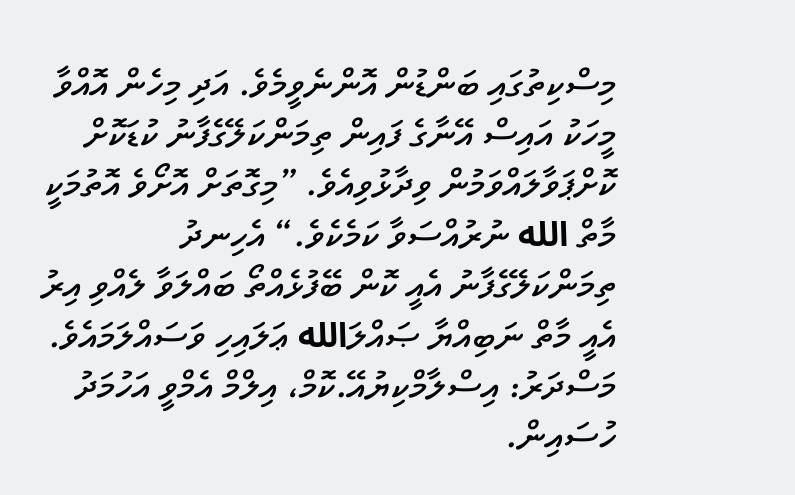މިސްކިތުގައި ބަންޑުން އޮންނެވީމެވެ. އަދި މިހެން އޮއްވާ މީހަކު އައިސް އޭނާގެ ފައިން ތިމަންކަލޭގެފާނު ކުޑަކޮށް ކޮށްޕަވާލައްވަމުން ވިދާޅުވިއެވެ. ”މިގޮތަށް އޮށޯވެ އޮތުމަކީ މާތް الله ނުރުއްސަވާ ކަމެކެވެ.“ އެހިނދު ތިމަންކަލޭގެފާނު އެއީ ކޮން ބޭފުޅެއްތޯ ބައްލަވާ ލެއްވި އިރު އެއީ މާތް ނަބިއްޔާ ޞައްލަالله ޢަލައިހި ވަސައްލަމައެވެ.
މަސްދަރު: އިސްލާމްކިޔުއޭ.ކޮމް، އިލްމް އެމްވީ އަހުމަދު ހުސައިން.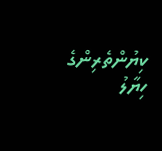ކިޔުންތެރިންގެ ހިޔާލު